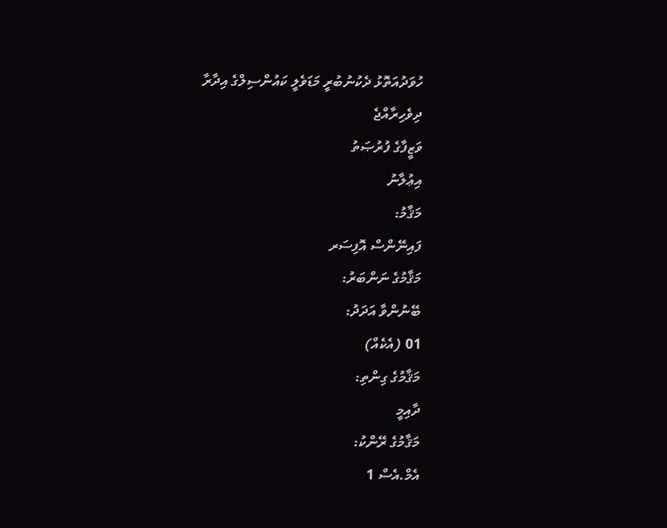ހުވަދުއަތޮޅު ދެކުނުބުރީ މަޑަވެލީ ކައުންސިލްގެ އިދާރާ
ދިވެހިރާއްޖެ
ވަޒީފާގެ ފުރުޞަތު
އިޢުލާނު
މަޤާމު:
ފައިނޭންސް އޮފިސަރ
މަޤާމުގެ ނަންބަރު:
ބޭނުންވާ އަދަދު:
01 (އެކެއް)
މަޤާމުގެ ގިންތި:
ދާއިމީ
މަޤާމުގެ ރޭންކު:
އެމް.އެސް 1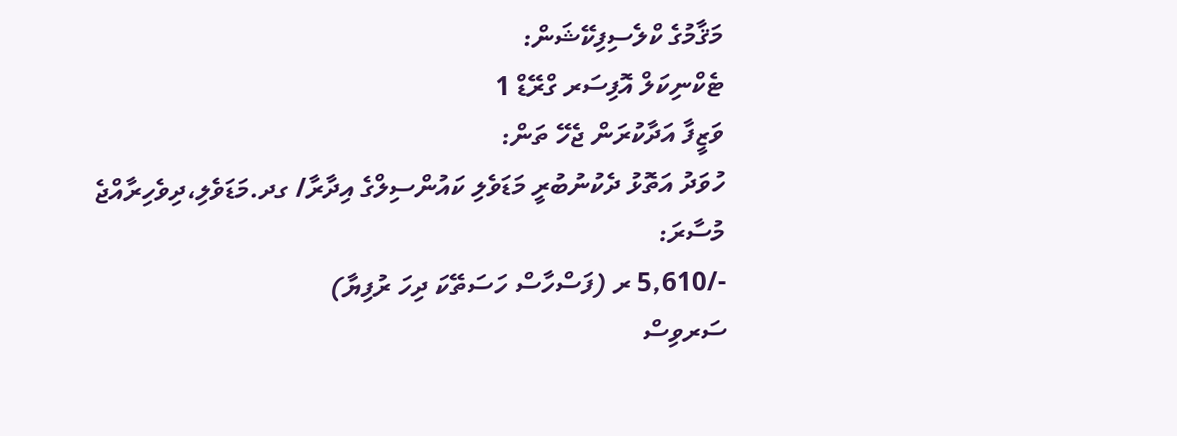މަޤާމުގެ ކްލެސިފިކޭޝަން:
ޓެކްނިކަލް އޮފިސަރ ގްރޭޑް 1
ވަޒީފާ އަދާކުރަން ޖެހޭ ތަން:
ހުވަދު އަތޮޅު ދެކުނުބުރީ މަޑަވެލި ކައުންސިލްގެ އިދާރާ/ ގދ.މަޑަވެލި،ދިވެހިރާއްޖެ
މުސާރަ:
-/5,610 ރ (ފަސްހާސް ހަސަތޭކަ ދިހަ ރުފިޔާ)
ސަރވިސް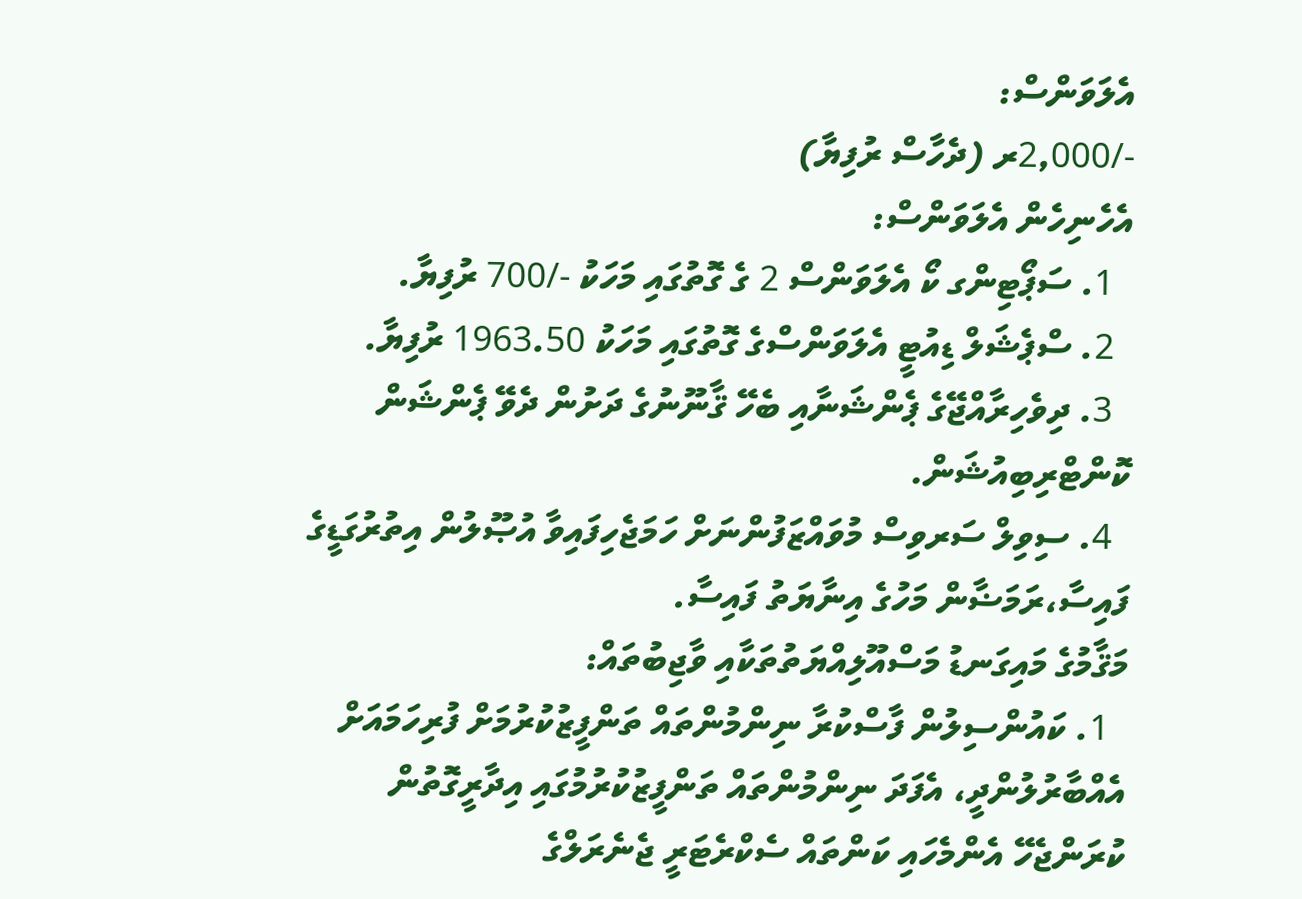އެލަވަންސް:
-/2,000ރ (ދެހާސް ރުފިޔާ)
އެހެނިހެން އެލަވަންސް:
  1. ސަޕޯޓިންގ ކޯ އެލަވަންސް 2 ގެ ގޮތުގައި މަހަކު -/700 ރުފިޔާ.
  2. ސްޕެޝަލް ޑިއުޓީ އެލަވަންސްގެ ގޮތުގައި މަހަކު 1963.50 ރުފިޔާ.
  3. ދިވެހިރާއްޖޭގެ ޕެންޝަނާއި ބެހޭ ޤާނޫނުގެ ދަށުން ދެވޭ ޕެންޝަން ކޮންޓްރިބިއުޝަން.
  4. ސިވިލް ސަރވިސް މުވައްޒަފުންނަށް ހަމަޖެހިފައިވާ އުޞޫލުން އިތުރުގަޑީގެ ފައިސާ،ރަމަޟާން މަހުގެ އިނާޔަތު ފައިސާ.
މަޤާމުގެ މައިގަނޑު މަސްއޫލިއްޔަތުތަކާއި ވާޖިބުތައް:
  1. ކައުންސިލުން ފާސްކުރާ ނިންމުންތައް ތަންފީޒުކުރުމަށް ފުރިހަމައަށް އެއްބާރުލުންދީ، އެފަދަ ނިންމުންތައް ތަންފީޒުކުރުމުގައި އިދާރީގޮތުން ކުރަންޖެހޭ އެންމެހައި ކަންތައް ސެކްރެޓަރީ ޖެނެރަލްގެ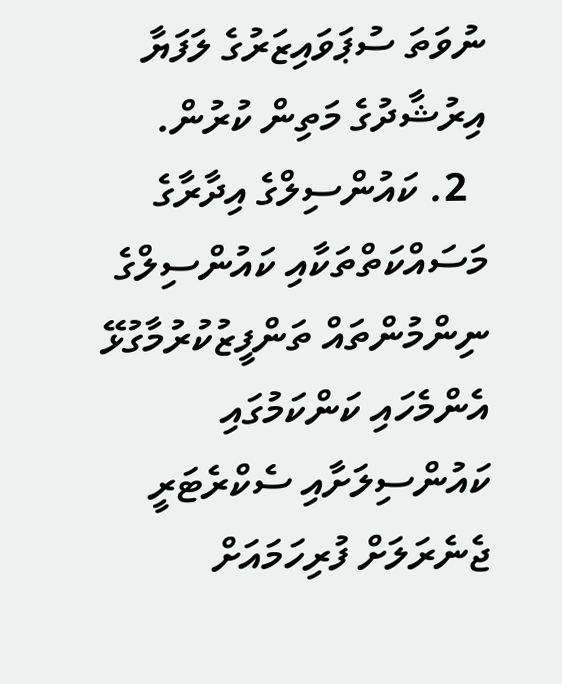ނުވަތަ ސުޕަވައިޒަރުގެ ލަފަޔާ އިރުޝާދުގެ މަތިން ކުރުން.
  2. ކައުންސިލްގެ އިދާރާގެ މަސައްކަތްތަކާއި ކައުންސިލްގެ ނިންމުންތައް ތަންފީޒުކުރުމާގުޅޭ އެންމެހައި ކަންކަމުގައި ކައުންސިލަށާއި ސެކްރެޓަރީ ޖެނެރަލަށް ފުރިހަމައަށް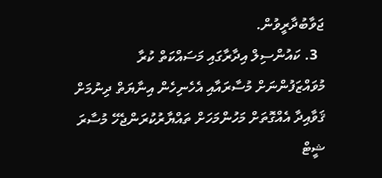ޖަވާބުދާރީވުން.
  3. ކައުންސިލް އިދާރާގައި މަސައްކަތް ކުރާ މުވައްޒަފުންނަށް މުސާރައާއި އެހެނިހެން އިނާޔަތް ދިނުމަށް ޤަވާއިދާ އެއްގޮތަށް މަހުންމަހަށް ތައްޔާރުކުރަންޖެހޭ މުސާރަ ޝީޓް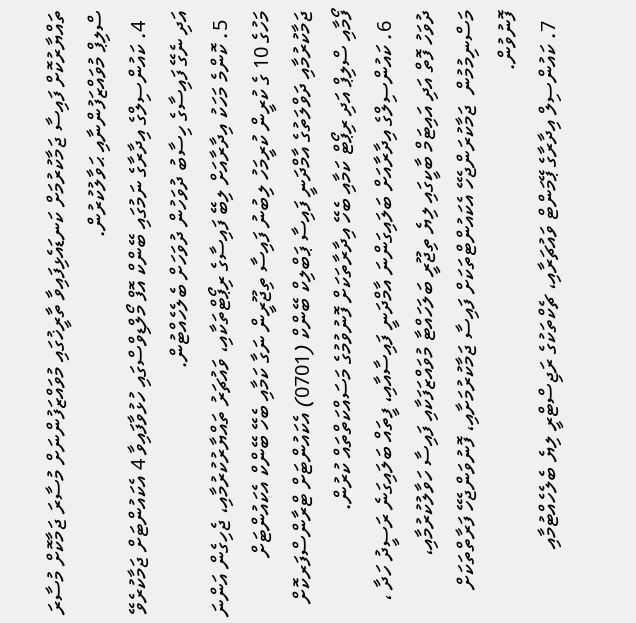ތައްޔާރުކޮށް ފައިސާ ޖަމާކުރުމަށް ކަނޑައެޅިފައިވާ ތާރީޚުގައި މުވައްޒަފުންނަށް މުސާރަ ޖަމާކޮށް މުސާރަ ސްލިޕް މުވައްޒަފުންނާއި ޙަވާލުކުރުން.
  4. ކައުންސިލްގެ އިދާރާގެ ނަމުގައި ބޭންކް އޮފް މޯލްޑިވްސްގައި ހުޅުވާފައިވާ 4 އެކައުންޓަށް ޖަމާކުރެވޭ އަދި ނެގޭ ފައިސާގެ ހިސާބު ދުވަހުން ދުވަހަށް ބެލެހެއްޓުން.
  5. ކޮންމެ މަހަކު އިދާރާއަށް ލިބޭ ފައިސާގެ ރިޕޯޓްތަކާއި، ވައުޗަރު ތައްޔާރުކުރުމާއި، ޖެހިގެން އަންނަ މަހުގެ 10 ގެ ކުރީން ކުރީމަހު ލިބުނު ފައިސާ ތިޖޫރީން ނަގާ ކަމާއި ބެހޭ ބޭންކް އެކައުންޓަށް ޖަމާކުރުމާއި ދަވްލަތުގެ އާމްދަނީ ފައިސާ ޕަބްލިކް ބޭންކް (0701) އެކައުންޓަށް ޓްރާންސްފަރކޮށް ފޯމާއި ސްލިޕް އަދި ރިޕޯޓް ކަމާއި ބެހޭ އިދާރާތަކަށް ފޮނުވުމުގެ މަސައްކަތްތައް ކުރުން.
  6. ކައުންސިލްގެ އިދާރާއަށް ބަލައިގަންނަ އާމްދަނީ ފައިސާއާއި، ފީތައް ބަލައިގަނެ ރަސީދު ހަދާ ، ދުވަހު ފޮތް އަދި އައިޓަމް ބާކީގައި ލިޔެ ތިޖޫރީ ބަލަހައްޓާ މުވައްޒަފަކާއި ފައިސާ ހަވާލުކުރުމާއި، މަސްނިމުމުން  ޖަމާކުރަންޖެހޭ އެކައުންޓްތަކަށް ފައިސާ ޖަމާކުރުމަށާއި، ފޮނުވަންޖެހޭ ފަރާތްތަކަށް ފޮނުވުން.
  7. ކައުންސިލް އިދާރާގެ ޕޭމަންޓް ވައުޗަރާއި، ޗެކްތަކުގެ ރަޖިސްޓްރީ ލިޔެ ބެލެހެއްޓުމާއި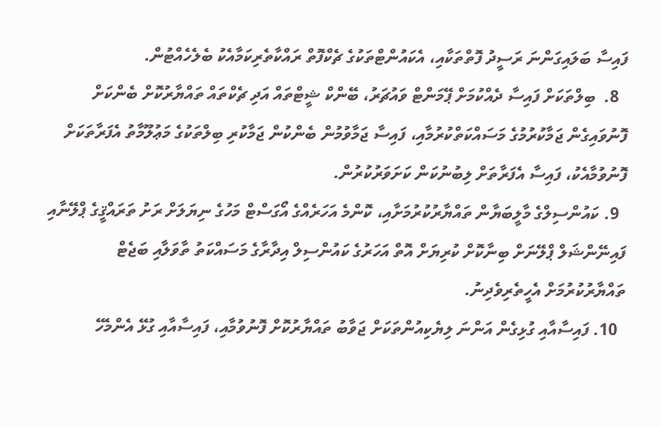ފައިސާ ބަލައިގަންނަ ރަސީދު ފޮތްތަކާއި، އެކައުންޓްތަކުގެ ޗެކްފޮތް ރައްކާތެރިކަމާއެކު ބެލެހެއްޓުން.
  8.  ބިލްތަކަށް ފައިސާ ދެއްކުމަށް ޕޭމަންޓް ވައުޗަރު، ބޭންކް ޝީޓްތައް އަދި ޗެކްތައް ތައްޔާރުކޮށް ބެންކަށް ފޮނުވައިގެން ޖަމާކުރުމުގެ މަސައްކަތްކުރުމާއި، ފައިސާ ޖަމާވުމުން ބެންކުން ޖަމާކުރި ބިލްތަކުގެ މަޢުލޫމާތު އެފަރާތަކަށް ފޮނުވުމާއެކު، ފައިސާ އެފަރާތަށް ލިބުނުކަން ކަށަވަރުކުރުން.
  9. ކައުންސިލްގެ މާލީބަޔާން ތައްޔާރުކުރުމަށާއި، ކޮންމެ އަހަރެއްގެ އޯގަސްޓް މަހުގެ ނިޔަލަށް ރަށު ތަރައްޤީގެ ޕްލޭނާއި ފައިނޭންޝަލް ޕްލޭނަށް ބިނާކޮށް ކުރިޔަށް އޮތް އަހަރުގެ ކައުންސިލް އިދާރާގެ މަސައްކަތު ތާވަލާއި ބަޖެޓް ތައްޔާރުކުރުމަށް އެހީތެރިވެދިނު.
  10. ފައިސާއާއި ގުޅިގެން އަންނަ ލިޔެކިއުންތަކަށް ޖަވާބު ތައްޔާރުކޮށް ފޮނުވުމާއި، ފައިސާއާއި ގުޅޭ އެންމެހޭ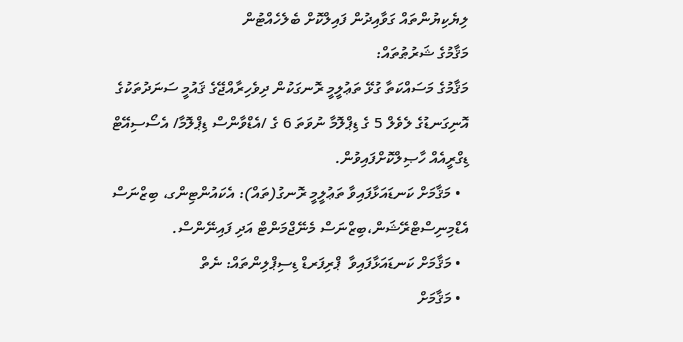ލިޔެކިޔުންތައް ގަވާއިދުން ފައިލްކޮށް ބެލެހެއްޓުން
މަޤާމުގެ ޝަރުޠުތައް:
މަޤާމުގެ މަސައްކަތާ ގުޅޭ ތަޢުލީމީ ރޮނގަކުން ދިވެހިރާއްޖޭގެ ޤައުމީ ސަނަދުތަކުގެ އޮނިގަނޑުގެ ލެވެލް 5 ގެ ޑިޕްލޮމާ ނުވަތަ 6 ގެ /އެޑްވާންސް ޑިޕްލޮމާ/ އެސޯސިއޭޓް ޑިގްރީއެއް ހާޞިލްކޮށްފައިވުން.
  • މަޤާމަށް ކަނޑައަޅާފައިވާ ތަޢުލީމީ ރޮނގު(ތައް): އެކައުންޓިންގ، ބިޒްނަސް އެޑްމިނިސްޓްރޭޝަން،ބިޒްނަސް މެނޭޖްމަންޓް އަދި ފައިނޭންސް.
  • މަޤާމަށް ކަނޑައަޅާފައިވާ  ޕްރިފަރޑް ޑިސިޕްލިންތައް: ނެތް
  • މަޤާމަށް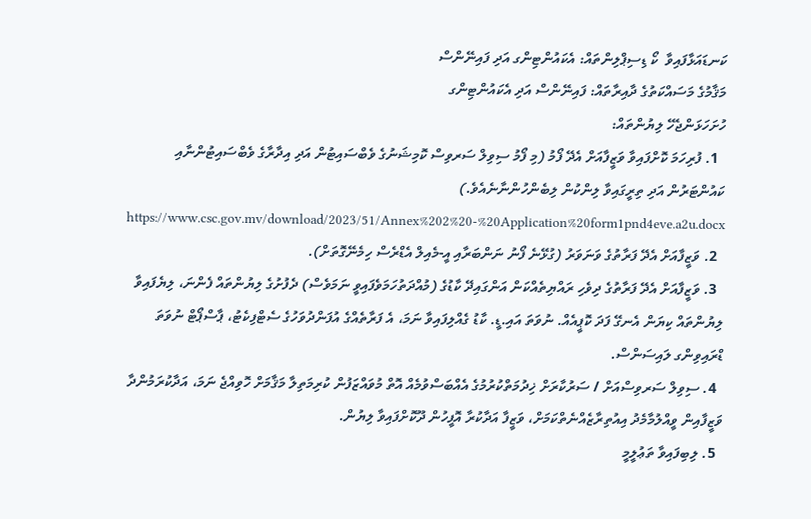ކަނޑައަޅާފައިވާ  ކޯ ޑިސިޕްލިންތައް: އެކައުންޓިންގ އަދި ފައިނޭންސް
މަޤާމުގެ މަސައްކަތުގެ ދާއިރާތައް: ފައިނޭންސް އަދި އެކައުންޓިންގ
ހުށަހަޅަންޖެހޭ ލިޔުންތައް:
  1. ފުރިހަމަ ކޮށްފައިވާ ވަޒީފާއަށް އެދޭ ފޯމު (މި ފޯމު ސިވިލް ސަރވިސް ކޮމިޝަނުގެ ވެބްސައިޓުން އަދި އިދާރާގެ ވެބްސައިޓުންނާއި ކައުންޓަރުން އަދި ތިރީގައިވާ ލިންކުން ލިބެންހުންނާނެއެވެ.)  https://www.csc.gov.mv/download/2023/51/Annex%202%20-%20Application%20form1pnd4eve.a2u.docx
  2. ވަޒީފާއަށް އެދޭ ފަރާތުގެ ވަނަވަރު (ގުޅޭނެ ފޯނު ނަންބަރާއި އީ-މެއިލް އެޑްރެސް ހިމެނޭގޮތަށް).
  3. ވަޒީފާއަށް އެދޭ ފަރާތުގެ ދިވެހި ރައްޔިތެއްކަން އަންގައިދޭ ކާޑުގެ (މުއްދަތުހަމަވެފައިވީ ނަމަވެސް) ދެފުށުގެ ލިޔުންތައް ފެންނަ، ލިޔެފައިވާ ލިޔުންތައް ކިޔަން އެނގޭ ފަދަ ކޮޕީއެއް. ނުވަތަ އައި.ޑީ. ކާޑު ގެއްލިފައިވާ ނަމަ، އެ ފަރާތެއްގެ އުފަންދުވަހުގެ ސެޓްފިކެޓު، ޕާސްޕޯޓް ނުވަތަ ޑްރައިވިންގ ލައިސަންސް.
  4. ސިވިލް ސަރވިސްއަށް / ސަރުކާރަށް ޚިދުމަތްކުރުމުގެ އެއްބަސްވުމެއް އޮތް މުވައްޒަފުން ކުރިމަތިލާ މަޤާމަށް ހޮވިއްޖެ ނަމަ، އަދާކުރަމުންދާ ވަޒީފާއިން ވީއްލުމާމެދު އިއުތިރާޒެއްނެތްކަމަށް، ވަޒީފާ އަދާކުރާ އޮފީހުން ދޫކޮށްފައިވާ ލިޔުން.
  5. ލިބިފައިވާ ތަޢުލީމީ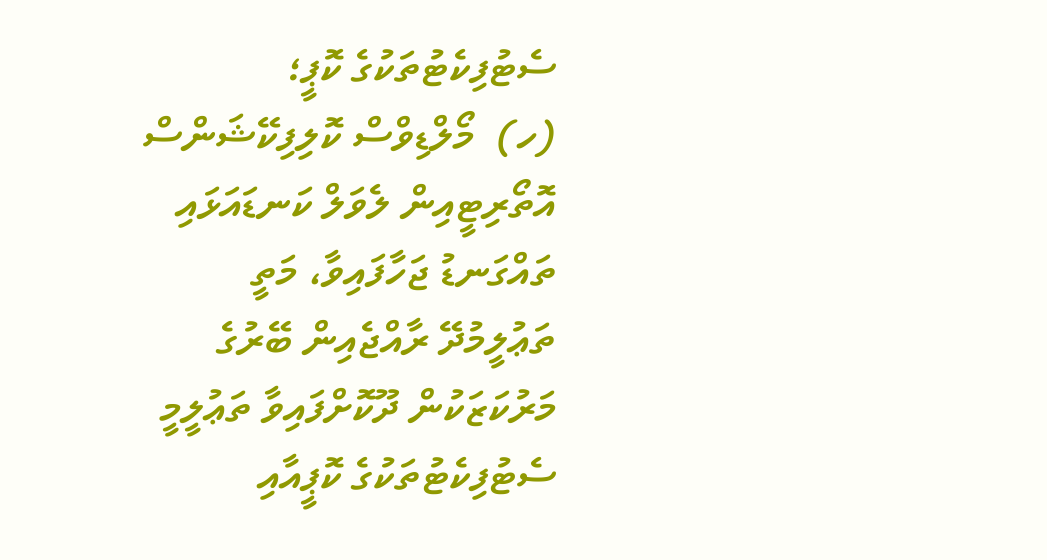ސެޓުފިކެޓުތަކުގެ ކޮޕީ؛
(ހ)  މޯލްޑިވްސް ކޮލިފިކޭޝަންސް އޮތޯރިޓީއިން ލެވަލް ކަނޑައަޅައި ތައްގަނޑު ޖަހާފައިވާ، މަތީ ތަޢުލީމުދޭ ރާއްޖެއިން ބޭރުގެ މަރުކަޒަކުން ދޫކޮށްފައިވާ ތަޢުލީމީ ސެޓުފިކެޓުތަކުގެ ކޮޕީއާއި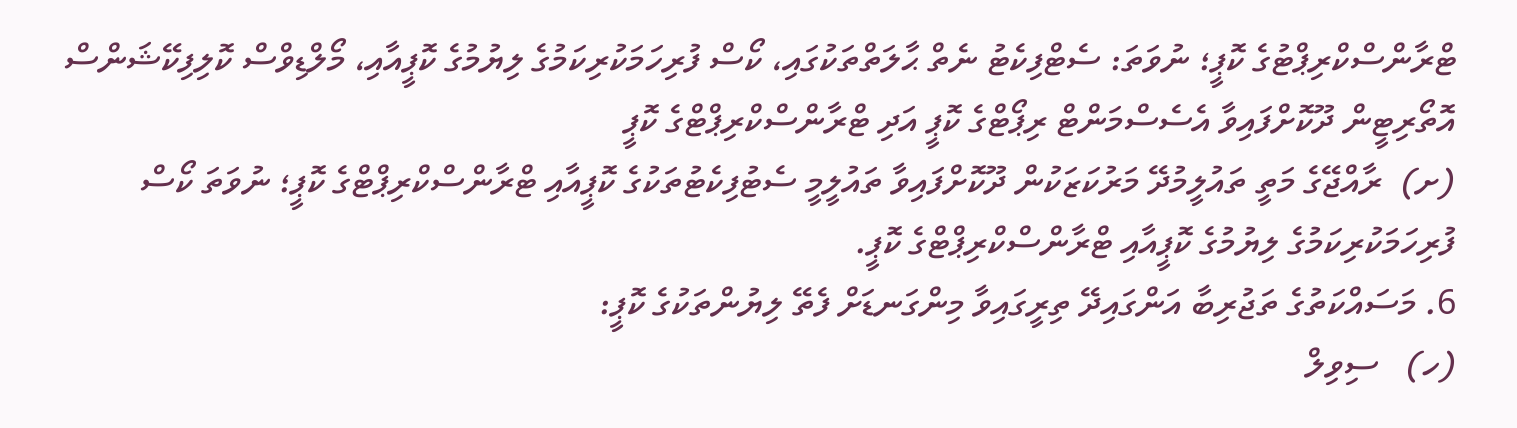ޓްރާންސްކްރިޕްޓުގެ ކޮޕީ؛ ނުވަތަ: ސެޓްފިކެޓު ނެތް ޙާލަތްތަކުގައި، ކޯސް ފުރިހަމަކުރިކަމުގެ ލިޔުމުގެ ކޮޕީއާއި، މޯލްޑިވްސް ކޮލިފިކޭޝަންސް އޮތޯރިޓީން ދޫކޮށްފައިވާ އެސެސްމަންޓް ރިޕޯޓްގެ ކޮޕީ އަދި ޓްރާންސްކްރިޕްޓްގެ ކޮޕީ
(ށ)  ރާއްޖޭގެ މަތީ ތައުލީމުދޭ މަރުކަޒަކުން ދޫކޮށްފައިވާ ތައުލީމީ ސެޓުފިކެޓުތަކުގެ ކޮޕީއާއި ޓްރާންސްކްރިޕްޓްގެ ކޮޕީ؛ ނުވަތަ ކޯސް ފުރިހަމަކުރިކަމުގެ ލިޔުމުގެ ކޮޕީއާއި ޓްރާންސްކްރިޕްޓްގެ ކޮޕީ.
6. މަސައްކަތުގެ ތަޖުރިބާ އަންގައިދޭ ތިރީގައިވާ މިންގަނޑަށް ފެތޭ ލިޔުންތަކުގެ ކޮޕީ:
(ހ)   ސިވިލް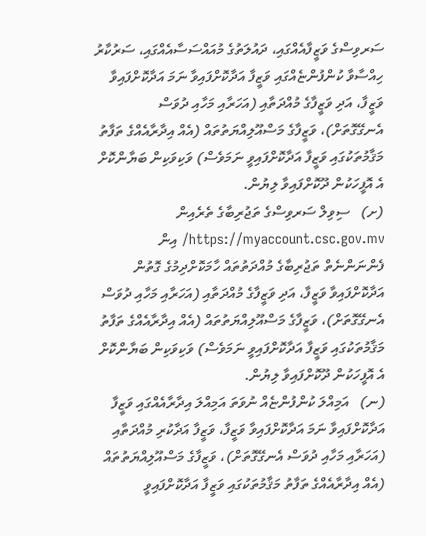ސަރވިސްގެ ވަޒީފާއެއްގައި، ދައުލަތުގެ މުއައްސަސާއެއްގައި، ސަރުކާރު ހިއްސާވާ ކުންފުންޏެއްގައި ވަޒީފާ އަދާކޮށްފައިވާ ނަމަ އަދާކޮށްފައިވާ ވަޒީފާ، އަދި ވަޒީފާގެ މުއްދަތާއި (އަހަރާއި މަހާއި ދުވަސް އެނގޭގޮތަށް)، ވަޒީފާގެ މަސްއޫލިއްޔަތުތައް (އެއް އިދާރާއެއްގެ ތަފާތު މަޤާމުތަކުގައި ވަޒީފާ އަދާކޮށްފައިވީ ނަމަވެސް) ވަކިވަކިން ބަޔާންކޮށް އެ އޮފީހަކުން ދޫކޮށްފައިވާ ލިޔުން.
(ށ)   ސިވިލް ސަރވިސްގެ ތަޖުރިބާގެ ތެރެއިން https://myaccount.csc.gov.mv/ އިން ފެންނަންނެތް ތަޖުރިބާގެ މުއްދަތުތައް ހާމަކޮށްދިމުގެ ގޮތުން އަދާކޮށްފައިވާ ވަޒީފާ، އަދި ވަޒީފާގެ މުއްދަތާއި (އަހަރާއި މަހާއި ދުވަސް އެނގޭގޮތަށް)، ވަޒީފާގެ މަސްއޫލިއްޔަތުތައް (އެއް އިދާރާއެއްގެ ތަފާތު މަޤާމުތަކުގައި ވަޒީފާ އަދާކޮށްފައިވީ ނަމަވެސް) ވަކިވަކިން ބަޔާންކޮށް އެ އޮފީހަކުން ދޫކޮށްފައިވާ ލިޔުން.
(ނ)   އަމިއްލަ ކުންފުންޏެއް ނުވަތަ އަމިއްލަ އިދާރާއެއްގައި ވަޒީފާ އަދާކޮށްފައިވާ ނަމަ އަދާކޮށްފައިވާ ވަޒީފާ، ވަޒީފާ އަދާކުރި މުއްދަތާއި (އަހަރާއި މަހާއި ދުވަސް އެނގޭގޮތަށް)، ވަޒީފާގެ މަސްއޫލިއްޔަތުތައް (އެއް އިދާރާއެއްގެ ތަފާތު މަޤާމުތަކުގައި ވަޒީފާ އަދާކޮށްފައިވީ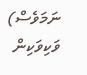ނަމަވެސް) ވަކިވަކިން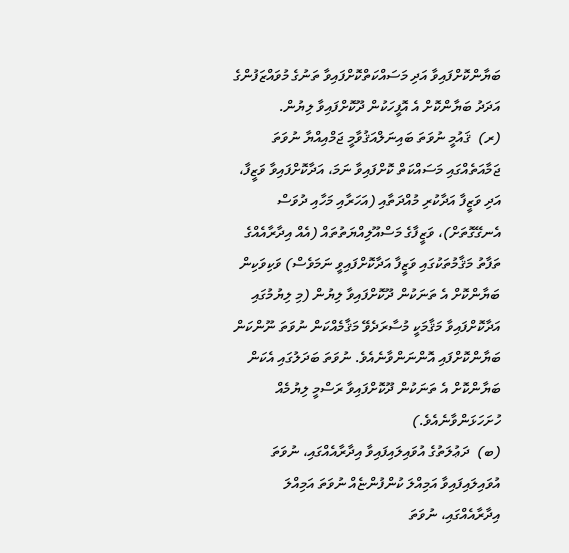ބަޔާންކޮށްފައިވާ އަދި މަސައްކަތްކޮށްފައިވާ ތަނުގެ މުވައްޒަފުންގެ އަދަދު ބަޔާންކޮށް އެ އޮފީހަކުން ދޫކޮށްފައިވާ ލިޔުން.
(ރ)  ޤައުމީ ނުވަތަ ބައިނަލްއަޤުވާމީ ޖަމްއިއްޔާ ނުވަތަ ޖަމާއަތެއްގައި މަސައްކަތް ކޮށްފައިވާ ނަމަ، އަދާކޮށްފައިވާ ވަޒީފާ، އަދި ވަޒީފާ އަދާކުރި މުއްދަތާއި (އަހަރާއި މަހާއި ދުވަސް އެނގޭގޮތަށް)، ވަޒީފާގެ މަސްއޫލިއްޔަތުތައް (އެއް އިދާރާއެއްގެ ތަފާތު މަޤާމުތަކުގައި ވަޒީފާ އަދާކޮށްފައިވީ ނަމަވެސް) ވަކިވަކިން ބަޔާންކޮށް އެ ތަނަކުން ދޫކޮށްފައިވާ ލިޔުން (މި ލިޔުމުގައި އަދާކޮށްފައިވާ މަޤާމަކީ މުސާރަދެވޭ މަޤާމެއްކަން ނުވަތަ ނޫންކަން ބަޔާންކޮށްފައި އޮންނަންވާނެއެވެ. ނުވަތަ ބަދަލުގައި އެކަން ބަޔާންކޮށް އެ ތަނަކުން ދޫކޮށްފައިވާ ރަސްމީ ލިޔުމެއް ހުށަހަޅަންވާނެއެވެ.)
(ބ)  ދަޢުލަތުގެ އުވައިލައިފައިވާ އިދާރާއެއްގައި، ނުވަތަ އުވައިލައިފައިވާ އަމިއްލަ ކުންފުންޏެއް ނުވަތަ އަމިއްލަ އިދާރާއެއްގައި، ނުވަތަ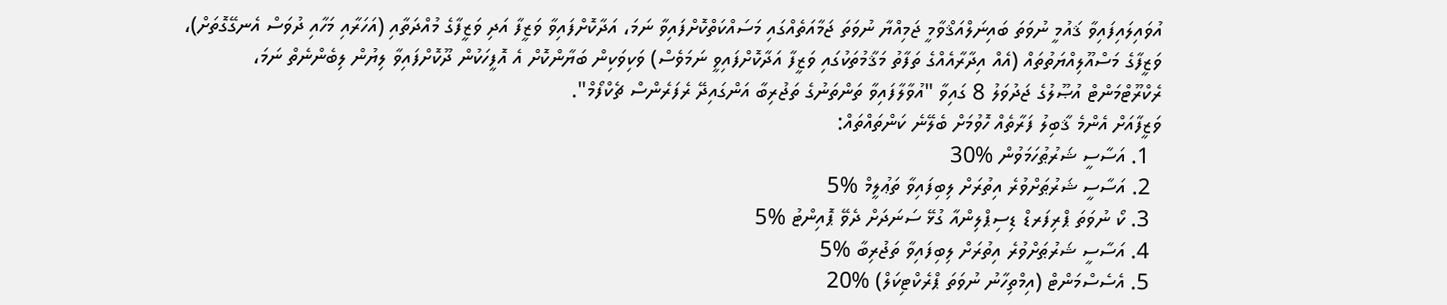އުވައިލައިފައިވާ ޤައުމީ ނުވަތަ ބައިނަލްއަޤްވާމީ ޖަމިއްޔާ ނުވަތަ ޖަމާއަތެއްގައި މަސައްކަތްކޮށްފައިވާ ނަމަ، އަދާކޮށްފައިވާ ވަޒީފާ އަދި ވަޒީފާގެ މުއްދަތާއި (އަހަރާއި މަހާއި ދުވަސް އެނގޭގޮތަށް)، ވަޒީފާގެ މަސްއޫލިއްޔަތުތައް (އެއް އިދާރާއެއްގެ ތަފާތު މަޤާމުތަކުގައި ވަޒީފާ އަދާކޮށްފައިވީ ނަމަވެސް) ވަކިވަކިން ބަޔާންކޮށް އެ އޮފީހަކުން ދޫކޮށްފައިވާ ލިޔުން ލިބެންނެތް ނަމަ، ރެކްރޫޓްމަންޓް އުޞޫލުގެ ޖަދުވަލު 8 ގައިވާ "އުވާލާފައިވާ ތަންތަނުގެ ތަޖުރިބާ އަންގައިދޭ ރެފަރެންސް ޗެކްފޯމް".
ވަޒީފާއަށް އެންމެ ޤާބިލު ފަރާތެއް ހޮވުމަށް ބެލޭނެ ކަންތައްތައް:
  1. އަސާސީ ޝަރުޠުހަމަވުން %30
  2. އަސާސީ ޝަރުޠަށްވުރެ އިތުރަށް ލިބިފައިވާ ތަޢުލީމް %5
  3. ކޯ ނުވަތަ ޕްރިފަރޑް ޑިސިޕްލިންއާ ގުޅޭ ސަނަދަށް ދެވޭ ޕޮއިންޓު %5
  4. އަސާސީ ޝަރުޠަށްވުރެ އިތުރަށް ލިބިފައިވާ ތަޖުރިބާ %5
  5. އެސެސްމަންޓް (އިމްތިހާނު ނުވަތަ ޕްރެކްޓިކަލް) %20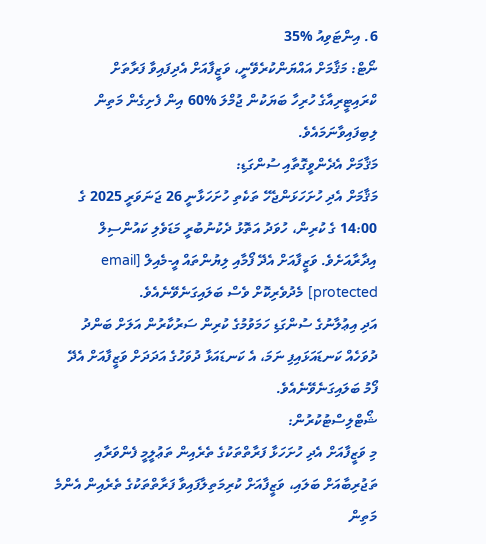6. އިންޓަވިއު %35
ނޯޓް: މަޤާމަށް އައްޔަންކުރެވޭނީ، ވަޒީފާއަށް އެދިފައިވާ ފަރާތަށް ކްރައިޓީރިއާގެ ހުރިހާ ބަޔަކުން ޖުމްލަ %60 އިން ފެށިގެން މަތިން ލިބިފައިވާނަމައެވެ.
މަޤާމަށް އެދެންވީގޮތާއި ސުންގަޑި:
މަޤާމަށް އެދި ހުށަހަޅަންޖެހޭ ތަކެތި ހުށަހަޅާނީ 26 ޖަނަވަރީ 2025 ގެ 14:00 ގެ ކުރިން، ހުވަދު އަތޮޅު ދެކުނުބުރީ މަޑަވެލި ކައުންސިލް އިދާރާއަށެވެ. ވަޒީފާއަށް އެދޭ ފޯމާއި ލިޔުންތައް އީ-މެއިލް [email protected] މެދުވެރިކޮށް ވެސް ބަލައިގަނެވޭނެއެވެ.
އަދި އިޢުލާނުގެ ސުންގަޑި ހަމަވުމުގެ ކުރިން ސަރުކާރުން އަލަށް ބަންދު ދުވަހެއް ކަނޑައަޅައިފި ނަމަ، އެ ކަނޑައަޅާ ދުވަހުގެ އަދަދަށް ވަޒީފާއަށް އެދޭ ފޯމު ބަލައިގަނެވޭނެއެވެ.
ޝޯޓްލިސްޓުކުރުން:
މި ވަޒީފާއަށް އެދި ހުށަހަޅާ ފަރާތްތަކުގެ ތެރެއިން ތަޢުލީމީ ފެންވަރާއި ތަޖުރިބާއަށް ބަލައި، ވަޒީފާއަށް ކުރިމަތިލާފައިވާ ފަރާތްތަކުގެ ތެރެއިން އެންމެ މަތިން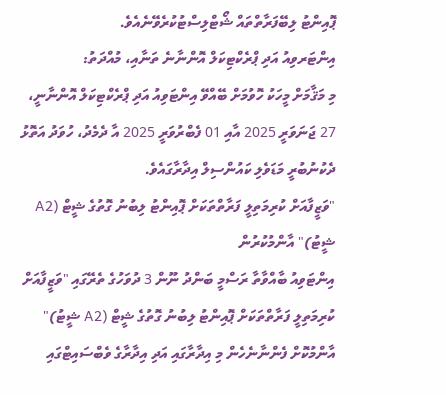ޕޮއިންޓު ލިބޭފަރާތްތައް ޝޯޓްލިސްޓުކުރެވޭނެއެވެ.
އިންޓަރވިއު އަދި ޕްރެކްޓިކަލް އޮންނާނެ ތަނާއި، މުއްދަތު:
މި މަޤާމަށް މީހަކު ހޮވުމަށް ބޭއްވޭ އިންޓަވިއު އަދި ޕްރެކްޓިކަލް އޮންނާނީ، 27 ޖަނަވަރީ 2025 އާއި 01 ފެބްރުވަރީ 2025 އާ ދެމެދު، ހުވަދު އަތޮޅު ދެކުނުބުރީ މަޑަވެލި ކައުންސިލް އިދާރާގައެވެ.
"ވަޒީފާއަށް ކުރިމަތިލީ ފަރާތްތަކަށް ޕޮއިންޓު ލިބުނު ގޮތުގެ ޝީޓް (A2 ޝީޓު)" އާންމުކުރުން
އިންޓަވިއު ބާއްވާތާ ރަސްމީ ބަންދު ނޫން 3 ދުވަހުގެ ތެރޭގައި "ވަޒީފާއަށް ކުރިމަތިލީ ފަރާތްތަކަށް ޕޮއިންޓު ލިބުނު ގޮތުގެ ޝީޓް (A2 ޝީޓު)" އާންމުކޮށް ފެންނާނެހެން މި އިދާރާގައި އަދި އިދާރާގެ ވެބްސައިޓްގައި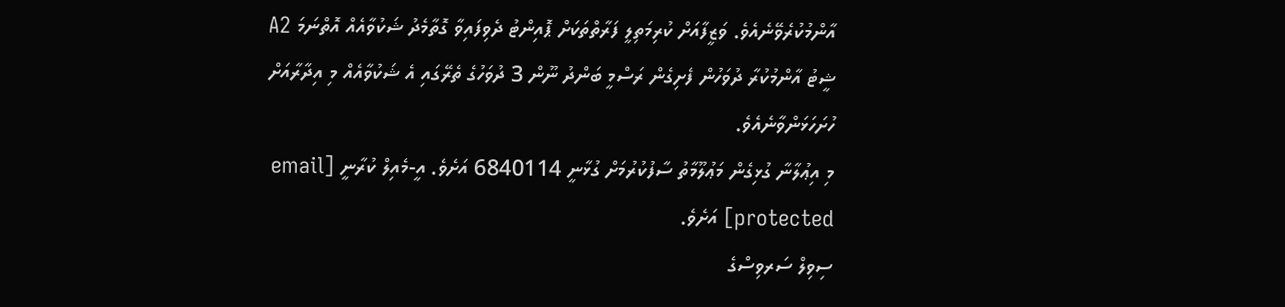އާންމުކުރެވޭނެއެވެ. ވަޒީފާއަށް ކުރިމަތިލީ ފަރާތްތަކަށް ޕޮއިންޓު ދެވިފައިވާ ގޮތާމެދު ޝަކުވާއެއް އޮތްނަމަ A2 ޝީޓު އާންމުކުރާ ދުވަހުން ފެށިގެން ރަސްމީ ބަންދު ނޫން 3 ދުވަހުގެ ތެރޭގައި އެ ޝަކުވާއެއް މި އިދާރާއަށް ހުށަހަޅަންވާނެއެވެ.
މި އިޢުލާނާ ގުޅިގެން މަޢުލޫމާތު ސާފުކުރުމަށް ގުޅާނީ 6840114 އަށެވެ. އީ-މެއިލް ކުރާނީ [email protected] އަށެވެ.
ސިވިލް ސަރވިސްގެ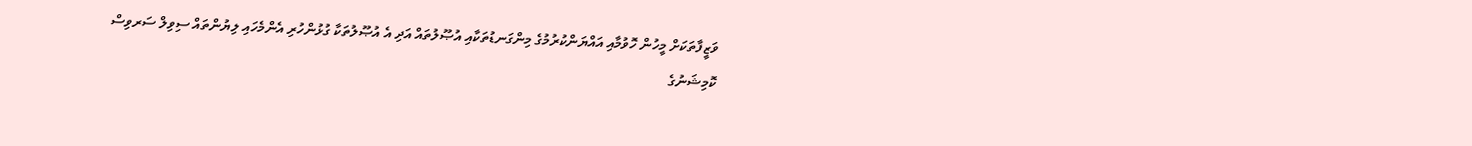ވަޒީފާތަކަށް މީހުން ހޮވުމާއި އައްޔަންކުރުމުގެ މިންގަނޑުތަކާއި އުޞޫލުތައް އަދި އެ އުޞޫލުތަކާ ގުޅުންހުރި އެންމެހައި ލިޔުންތައް ސިވިލް ސަރވިސް ކޮމިޝަނުގެ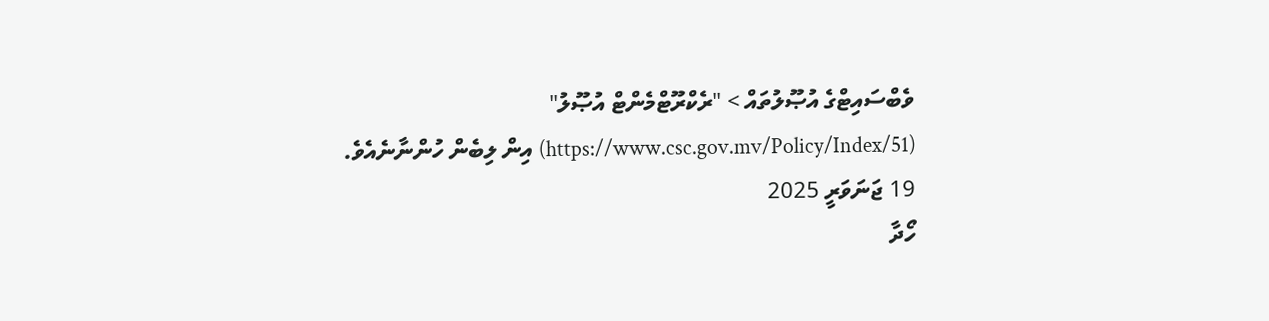ވެބްސައިޓްގެ އުޞޫލުތައް > "ރެކްރޫޓްމެންޓް އުޞޫލު" (https://www.csc.gov.mv/Policy/Index/51) އިން ލިބެން ހުންނާނެއެވެ.
19 ޖަނަވަރީ 2025
ހޯދާ